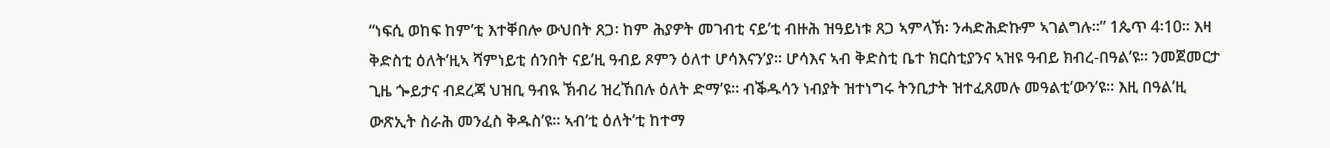“ነፍሲ ወከፍ ከም’ቲ እተቐበሎ ውህበት ጸጋ፡ ከም ሕያዎት መገብቲ ናይ’ቲ ብዙሕ ዝዓይነቱ ጸጋ ኣምላኽ፡ ንሓድሕድኩም ኣገልግሉ።” 1ጴጥ 4፡10። እዛ ቅድስቲ ዕለት’ዚኣ ሻምነይቲ ሰንበት ናይ’ዚ ዓብይ ጾምን ዕለተ ሆሳእናን’ያ። ሆሳእና ኣብ ቅድስቲ ቤተ ክርስቲያንና ኣዝዩ ዓብይ ክብረ-በዓል’ዩ። ንመጀመርታ ጊዜ ጐይታና ብደረጃ ህዝቢ ዓብዪ ኽብሪ ዝረኸበሉ ዕለት ድማ’ዩ። ብቕዱሳን ነብያት ዝተነግሩ ትንቢታት ዝተፈጸመሉ መዓልቲ’ውን’ዩ። እዚ በዓል’ዚ ውጽኢት ስራሕ መንፈስ ቅዱስ’ዩ። ኣብ’ቲ ዕለት’ቲ ከተማ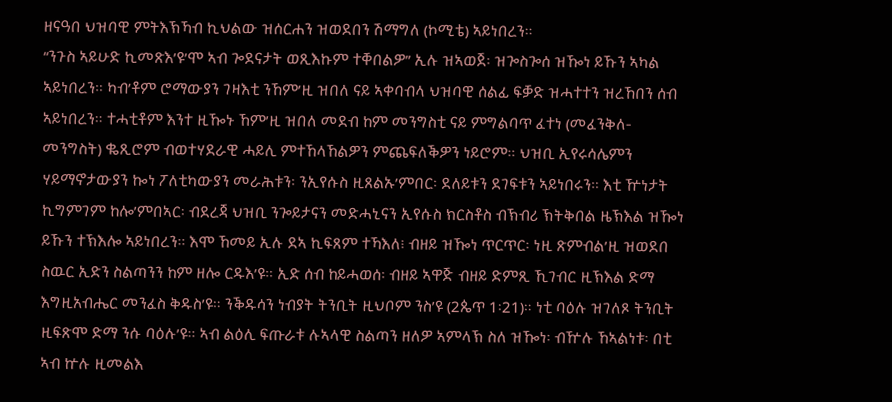ዘናዓበ ህዝባዊ ምትእኽኻብ ኪህልው ዝሰርሐን ዝወደበን ሽማግለ (ኮሚቴ) ኣይነበረን።
“ንጉስ ኣይሁድ ኪመጽእ’ዩ’ሞ ኣብ ጐደናታት ወጺእኩም ተቐበልዎ” ኢሉ ዝኣወጀ፡ ዝጐስጐሰ ዝዀነ ይኹን ኣካል ኣይነበረን። ካብ’ቶም ሮማውያን ገዛእቲ ንኸም’ዚ ዝበለ ናይ ኣቀባብላ ህዝባዊ ሰልፊ ፍቓድ ዝሓተተን ዝረኸበን ሰብ ኣይነበረን። ተሓቲቶም እንተ ዚዀኑ ኸም’ዚ ዝበለ መደብ ከም መንግስቲ ናይ ምግልባጥ ፈተነ (መፈንቅለ-መንግስት) ቈጺሮም ብወተሃደራዊ ሓይሊ ምተኸላኸልዎን ምጨፍለቕዎን ነይሮም። ህዝቢ ኢየሩሳሌምን ሃይማኖታውያን ኰነ ፖለቲካውያን መራሕቱን፡ ንኢየሱስ ዚጸልኡ’ምበር፡ ደለይቱን ደገፍቱን ኣይነበሩን። እቲ ዅነታት ኪግምገም ከሎ’ምበኣር፡ ብደረጃ ህዝቢ ንጐይታናን መድሓኒናን ኢየሱስ ክርስቶስ ብኽብሪ ኽትቅበል ዜኽእል ዝዀነ ይኹን ተኽእሎ ኣይነበረን። እሞ ኸመይ ኢሉ ደኣ ኪፍጸም ተኻእለ፧ ብዘይ ዝዀነ ጥርጥር፡ ነዚ ጽምብል’ዚ ዝወደበ ስዉር ኢድን ስልጣንን ከም ዘሎ ርዱእ’ዩ። ኢድ ሰብ ከይሓወሰ፡ ብዘይ ኣዋጅ ብዘይ ድምጺ ኺገብር ዚኽእል ድማ እግዚአብሔር መንፈስ ቅዱስ’ዩ። ንቕዱሳን ነብያት ትንቢት ዚህቦም ንስ’ዩ (2ጴጥ 1፡21)። ነቲ ባዕሉ ዝገለጾ ትንቢት ዚፍጽሞ ድማ ንሱ ባዕሉ’ዩ። ኣብ ልዕሊ ፍጡራቱ ሉኣላዊ ስልጣን ዘለዎ ኣምላኽ ስለ ዝዀነ፡ ብዅሉ ኸኣልነቱ፡ በቲ ኣብ ኵሉ ዚመልእ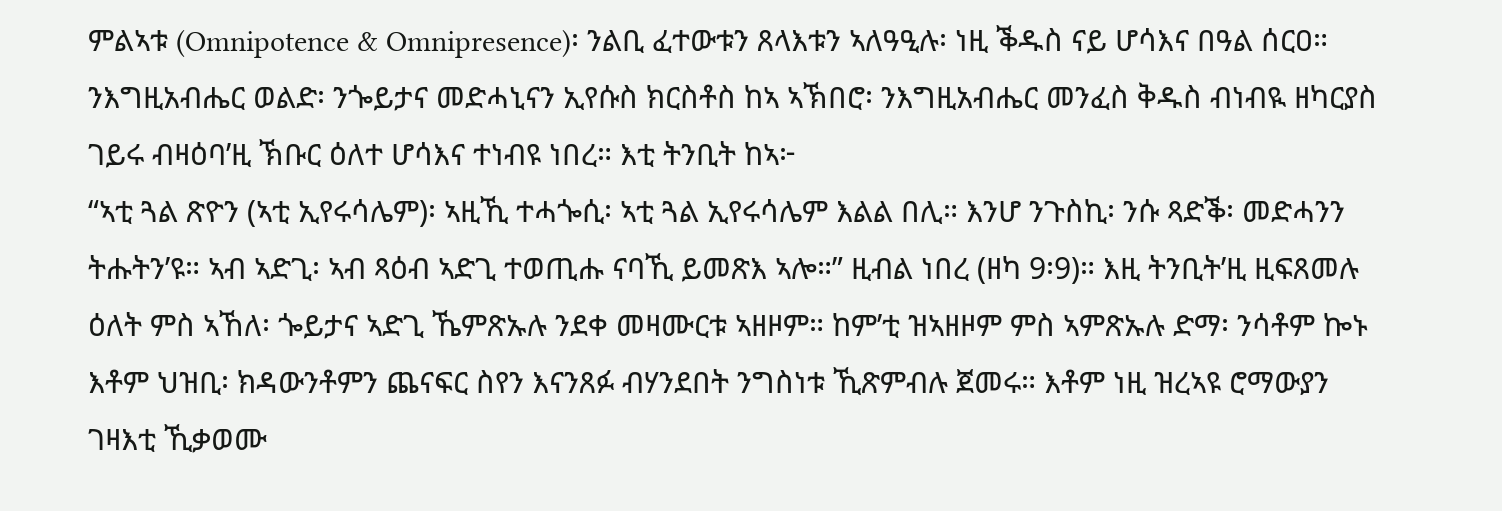ምልኣቱ (Omnipotence & Omnipresence)፡ ንልቢ ፈተውቱን ጸላእቱን ኣለዓዒሉ፡ ነዚ ቕዱስ ናይ ሆሳእና በዓል ሰርዐ። ንእግዚአብሔር ወልድ፡ ንጐይታና መድሓኒናን ኢየሱስ ክርስቶስ ከኣ ኣኽበሮ፡ ንእግዚአብሔር መንፈስ ቅዱስ ብነብዪ ዘካርያስ ገይሩ ብዛዕባ’ዚ ኽቡር ዕለተ ሆሳእና ተነብዩ ነበረ። እቲ ትንቢት ከኣ፦
“ኣቲ ጓል ጽዮን (ኣቲ ኢየሩሳሌም)፡ ኣዚኺ ተሓጐሲ፡ ኣቲ ጓል ኢየሩሳሌም እልል በሊ። እንሆ ንጉስኪ፡ ንሱ ጻድቕ፡ መድሓንን ትሑትን’ዩ። ኣብ ኣድጊ፡ ኣብ ጻዕብ ኣድጊ ተወጢሑ ናባኺ ይመጽእ ኣሎ።” ዚብል ነበረ (ዘካ 9፡9)። እዚ ትንቢት’ዚ ዚፍጸመሉ ዕለት ምስ ኣኸለ፡ ጐይታና ኣድጊ ኼምጽኡሉ ንደቀ መዛሙርቱ ኣዘዞም። ከም’ቲ ዝኣዘዞም ምስ ኣምጽኡሉ ድማ፡ ንሳቶም ኰኑ እቶም ህዝቢ፡ ክዳውንቶምን ጨናፍር ስየን እናንጸፉ ብሃንደበት ንግስነቱ ኺጽምብሉ ጀመሩ። እቶም ነዚ ዝረኣዩ ሮማውያን ገዛእቲ ኺቃወሙ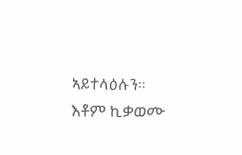ኣይተላዕሉን። እቶም ኪቃወሙ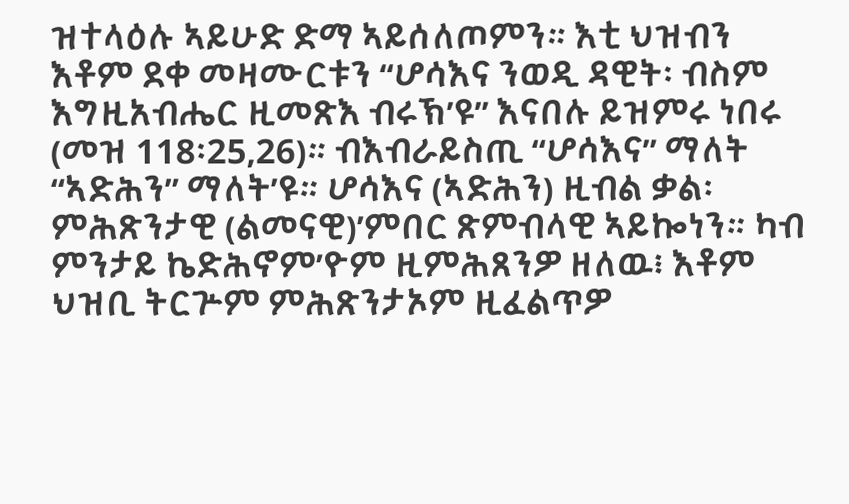ዝተላዕሉ ኣይሁድ ድማ ኣይሰለጦምን። እቲ ህዝብን እቶም ደቀ መዛሙርቱን “ሆሳእና ንወዲ ዳዊት፡ ብስም እግዚአብሔር ዚመጽእ ብሩኽ’ዩ” እናበሉ ይዝምሩ ነበሩ (መዝ 118፡25,26)። ብእብራይስጢ “ሆሳእና” ማለት “ኣድሕን” ማለት’ዩ። ሆሳእና (ኣድሕን) ዚብል ቃል፡ ምሕጽንታዊ (ልመናዊ)’ምበር ጽምብላዊ ኣይኰነን። ካብ ምንታይ ኬድሕኖም’ዮም ዚምሕጸንዎ ዘለዉ፧ እቶም ህዝቢ ትርጕም ምሕጽንታኦም ዚፈልጥዎ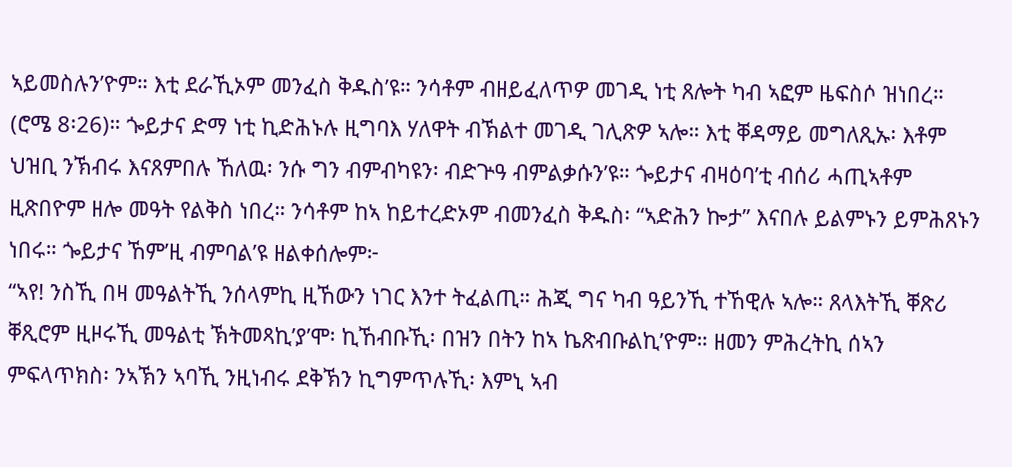ኣይመስሉን’ዮም። እቲ ደራኺኦም መንፈስ ቅዱስ’ዩ። ንሳቶም ብዘይፈለጥዎ መገዲ ነቲ ጸሎት ካብ ኣፎም ዜፍስሶ ዝነበረ። (ሮሜ 8፡26)። ጐይታና ድማ ነቲ ኪድሕኑሉ ዚግባእ ሃለዋት ብኽልተ መገዲ ገሊጽዎ ኣሎ። እቲ ቐዳማይ መግለጺኡ፡ እቶም ህዝቢ ንኽብሩ እናጸምበሉ ኸለዉ፡ ንሱ ግን ብምብካዩን፡ ብድጕዓ ብምልቃሱን’ዩ። ጐይታና ብዛዕባ’ቲ ብሰሪ ሓጢኣቶም ዚጽበዮም ዘሎ መዓት የልቅስ ነበረ። ንሳቶም ከኣ ከይተረድኦም ብመንፈስ ቅዱስ፡ “ኣድሕን ኰታ” እናበሉ ይልምኑን ይምሕጸኑን ነበሩ። ጐይታና ኸም’ዚ ብምባል’ዩ ዘልቀሰሎም፦
“ኣየ! ንስኺ በዛ መዓልትኺ ንሰላምኪ ዚኸውን ነገር እንተ ትፈልጢ። ሕጂ ግና ካብ ዓይንኺ ተኸዊሉ ኣሎ። ጸላእትኺ ቐጽሪ ቐጺሮም ዚዞሩኺ መዓልቲ ኽትመጻኪ’ያ’ሞ፡ ኪኸብቡኺ፡ በዝን በትን ከኣ ኬጽብቡልኪ’ዮም። ዘመን ምሕረትኪ ሰኣን ምፍላጥክስ፡ ንኣኽን ኣባኺ ንዚነብሩ ደቅኽን ኪግምጥሉኺ፡ እምኒ ኣብ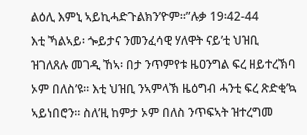ልዕሊ እምኒ ኣይኪሓድጉልክን’ዮም።”ሉቃ 19፡42-44
እቲ ኻልኣይ፡ ጐይታና ንመንፈሳዊ ሃለዋት ናይ’ቲ ህዝቢ ዝገለጸሉ መገዲ ኸኣ፡ በታ ንጥምየቱ ዜዐንግል ፍረ ዘይተረኽባ ኦም በለስ’ዩ። እቲ ህዝቢ ንኣምላኽ ዜዕግብ ሓንቲ ፍረ ጽድቂ’ኳ ኣይነበሮን። ስለ’ዚ ከምታ ኦም በለስ ንጥፍኣት ዝተረግመ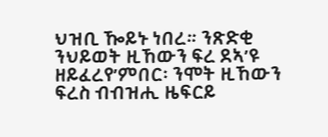ህዝቢ ዀይኑ ነበረ። ንጽድቂ ንህይወት ዚኸውን ፍረ ደኣ’ዩ ዘይፈረየ’ምበር፡ ንሞት ዚኸውን ፍረስ ብብዝሒ ዜፍርይ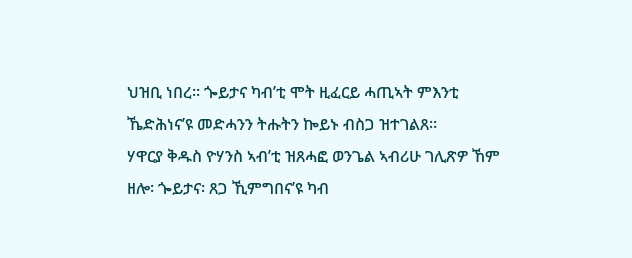ህዝቢ ነበረ። ጐይታና ካብ’ቲ ሞት ዚፈርይ ሓጢኣት ምእንቲ ኼድሕነና’ዩ መድሓንን ትሑትን ኰይኑ ብስጋ ዝተገልጸ።
ሃዋርያ ቅዱስ ዮሃንስ ኣብ’ቲ ዝጸሓፎ ወንጌል ኣብሪሁ ገሊጽዎ ኸም ዘሎ፡ ጐይታና፡ ጸጋ ኺምግበና’ዩ ካብ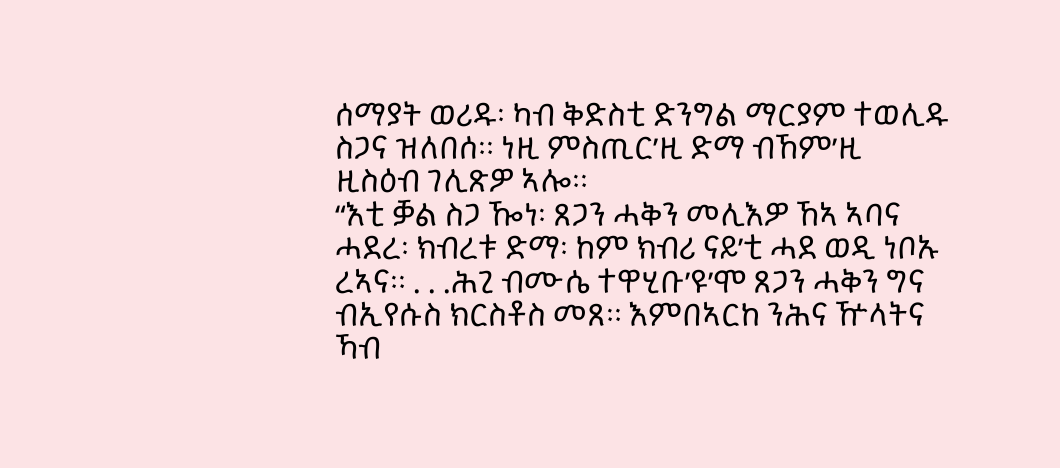ሰማያት ወሪዱ፡ ካብ ቅድስቲ ድንግል ማርያም ተወሊዱ ስጋና ዝለበሰ። ነዚ ምስጢር’ዚ ድማ ብኸም’ዚ ዚስዕብ ገሊጽዎ ኣሎ።
“እቲ ቓል ስጋ ዀነ፡ ጸጋን ሓቅን መሊእዎ ኸኣ ኣባና ሓደረ፡ ክብረቱ ድማ፡ ከም ክብሪ ናይ’ቲ ሓደ ወዲ ነቦኡ ረኣና። . . .ሕጊ ብሙሴ ተዋሂቡ’ዩ’ሞ ጸጋን ሓቅን ግና ብኢየሱስ ክርስቶስ መጸ። እምበኣርከ ንሕና ዅላትና ኻብ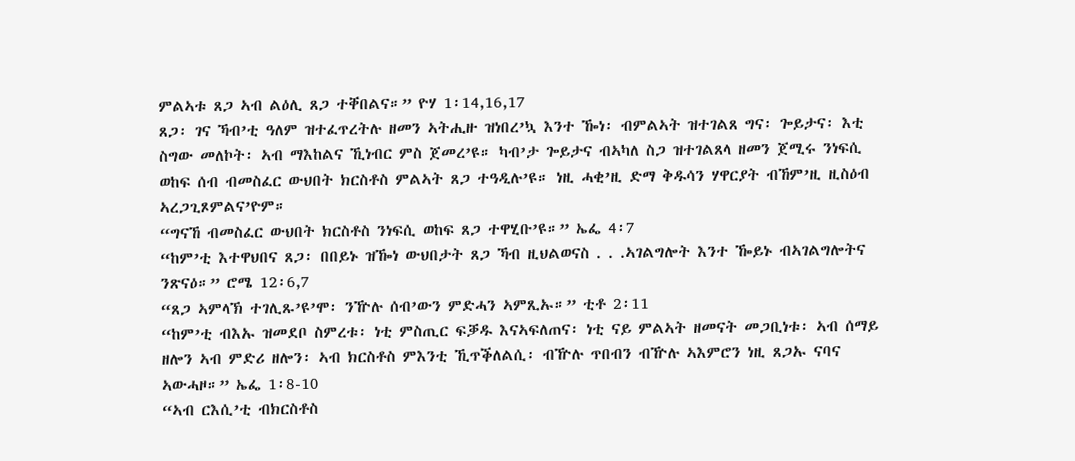ምልኣቱ ጸጋ ኣብ ልዕሊ ጸጋ ተቐበልና።” ዮሃ 1፡14,16,17
ጸጋ፡ ገና ኻብ’ቲ ዓለም ዝተፈጥረትሉ ዘመን ኣትሒዙ ዝነበረ’ኳ እንተ ዀነ፡ ብምልኣት ዝተገልጸ ግና፡ ጐይታና፡ እቲ ስግው መለኮት፡ ኣብ ማእከልና ኺነብር ምስ ጀመረ’ዩ። ካብ’ታ ጐይታና ብኣካለ ስጋ ዝተገልጸላ ዘመን ጀሚሩ ንነፍሲ ወከፍ ሰብ ብመስፈር ውህበት ክርስቶስ ምልኣት ጸጋ ተዓዲሉ’ዩ። ነዚ ሓቂ’ዚ ድማ ቅዱሳን ሃዋርያት ብኸም’ዚ ዚስዕብ ኣረጋጊጾምልና’ዮም።
“ግናኸ ብመስፈር ውህበት ክርስቶስ ንነፍሲ ወከፍ ጸጋ ተዋሂቡ’ዩ።” ኤፌ 4፡7
“ከም’ቲ እተዋህበና ጸጋ፡ በበይኑ ዝዀነ ውህበታት ጸጋ ኻብ ዚህልወናስ . . .ኣገልግሎት እንተ ዀይኑ ብኣገልግሎትና ንጽናዕ።” ሮሜ 12፡6,7
“ጸጋ ኣምላኽ ተገሊጹ’ዩ’ሞ፡ ንዅሉ ሰብ’ውን ምድሓን ኣምጺኡ።” ቲቶ 2፡11
“ከም’ቲ ብእኡ ዝመደቦ ስምረቱ፡ ነቲ ምስጢር ፍቓዱ እናኣፍለጠና፡ ነቲ ናይ ምልኣት ዘመናት መጋቢነቱ፡ ኣብ ሰማይ ዘሎን ኣብ ምድሪ ዘሎን፡ ኣብ ክርስቶስ ምእንቲ ኺጥቕለልሲ፡ ብዅሉ ጥበብን ብዅሉ ኣእምሮን ነዚ ጸጋኡ ናባና ኣውሓዞ።” ኤፌ 1፡8-10
“ኣብ ርእሲ’ቲ ብክርስቶስ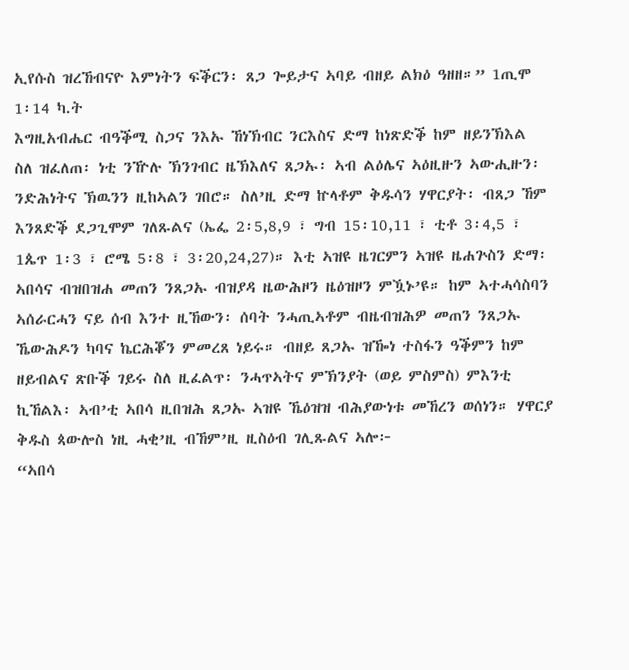ኢየሱስ ዝረኸብናዮ እምነትን ፍቕርን፡ ጸጋ ጐይታና ኣባይ ብዘይ ልክዕ ዓዘዘ።” 1ጢሞ 1፡14 ካ.ት
እግዚአብሔር ብዓቕሚ ስጋና ንእኡ ኸነኽብር ንርእስና ድማ ከነጽድቕ ከም ዘይንኽእል ስለ ዝፈለጠ፡ ነቲ ንዅሉ ኽንገብር ዜኽእለና ጸጋኡ፡ ኣብ ልዕሌና ኣዕዚዙን ኣውሒዙን፡ ንድሕነትና ኽዉንን ዚከኣልን ገበሮ። ስለ’ዚ ድማ ኵላቶም ቅዱሳን ሃዋርያት፡ ብጸጋ ኸም እንጸድቕ ደጋጊሞም ገለጹልና (ኤፌ 2፡5,8,9 ፣ ግብ 15፡10,11 ፣ ቲቶ 3፡4,5 ፣ 1ጴጥ 1፡3 ፣ ሮሜ 5፡8 ፣ 3፡20,24,27)። እቲ ኣዝዩ ዜገርምን ኣዝዩ ዜሐጕስን ድማ፡ ኣበሳና ብዝበዝሐ መጠን ንጸጋኡ ብዝያዳ ዜውሕዞን ዜዕዝዞን ምዃኑ’ዩ። ከም ኣተሓሳስባን ኣሰራርሓን ናይ ሰብ እንተ ዚኸውን፡ ሰባት ንሓጢኣቶም ብዜብዝሕዎ መጠን ንጸጋኡ ኼውሕዶን ካባና ኬርሕቖን ምመረጸ ነይሩ። ብዘይ ጸጋኡ ዝዀነ ተስፋን ዓቕምን ከም ዘይብልና ጽቡቕ ገይሩ ስለ ዚፈልጥ፡ ንሓጥኣትና ምኽንያት (ወይ ምስምስ) ምእንቲ ኪኸልእ፡ ኣብ’ቲ ኣበሳ ዚበዝሕ ጸጋኡ ኣዝዩ ኼዕዝዝ ብሕያውነቱ መኸረን ወሰነን። ሃዋርያ ቅዱስ ጳውሎስ ነዚ ሓቂ’ዚ ብኸም’ዚ ዚስዕብ ገሊጹልና ኣሎ፦
“ኣበሳ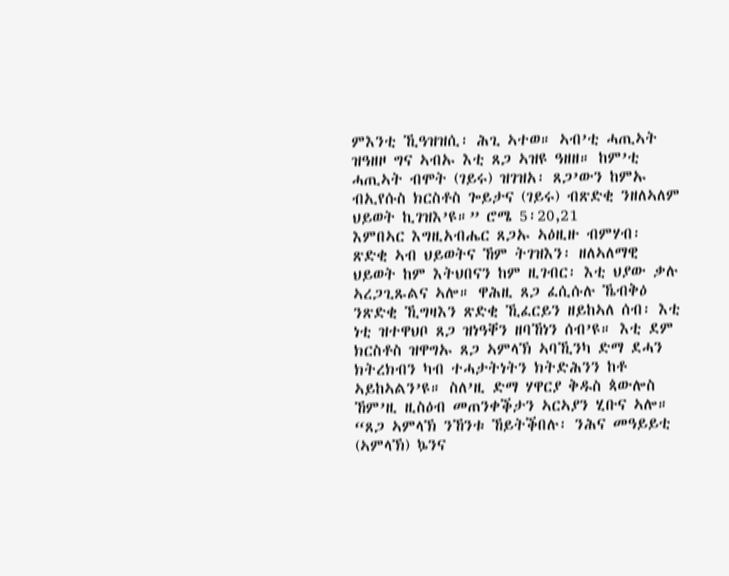ምእንቲ ኺዓዝዝሲ፡ ሕጊ ኣተወ። ኣብ’ቲ ሓጢኣት ዝዓዘዞ ግና ኣብኡ እቲ ጸጋ ኣዝዩ ዓዘዘ። ከም’ቲ ሓጢኣት ብሞት (ገይሩ) ዝገዝአ፡ ጸጋ’ውን ከምኡ ብኢየሱስ ክርስቶስ ጐይታና (ገይሩ) ብጽድቂ ንዘለኣለም ህይወት ኪገዝእ’ዩ።” ሮሜ 5፡20,21
እምበኣር እግዚአብሔር ጸጋኡ ኣዕዚዙ ብምሃብ፡ ጽድቂ ኣብ ህይወትና ኸም ትገዝእን፡ ዘለኣለማዊ ህይወት ከም እትህበናን ከም ዚገብር፡ እቲ ህያው ቃሉ ኣረጋጊጹልና ኣሎ። ዋሕዚ ጸጋ ፈሲሱሉ ኼብቅዕ ንጽድቂ ኺግዛእን ጽድቂ ኺፈርይን ዘይከኣለ ሰብ፡ እቲ ነቲ ዝተዋህቦ ጸጋ ዝነዓቐን ዘባኸነን ሰብ’ዩ። እቲ ደም ክርስቶስ ዝዋግኡ ጸጋ ኣምላኽ ኣባኺንካ ድማ ደሓን ክትረክብን ካብ ተሓታትነትን ክትድሕንን ከቶ ኣይከኣልን’ዩ። ስለ’ዚ ድማ ሃዋርያ ቅዱስ ጳውሎስ ኸም’ዚ ዚስዕብ መጠንቀቕታን ኣርኣያን ሂቡና ኣሎ።
“ጸጋ ኣምላኽ ንኸንቱ ኸይትቕበሉ፡ ንሕና መዓይይቲ (ኣምላኽ) ኴንና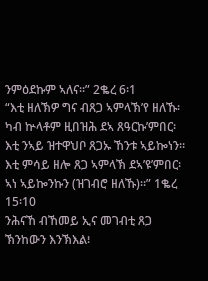ንምዕደኩም ኣለና።” 2ቈረ 6፡1
“እቲ ዘለኽዎ ግና ብጸጋ ኣምላኽ’የ ዘለኹ፡ ካብ ኵላቶም ዚበዝሕ ደኣ ጸዓርኩ’ምበር፡ እቲ ንኣይ ዝተዋህቦ ጸጋኡ ኸንቱ ኣይኰነን። እቲ ምሳይ ዘሎ ጸጋ ኣምላኽ ደኣ’ዩ’ምበር፡ ኣነ ኣይኰንኩን (ዝገብሮ ዘለኹ)።” 1ቈረ 15፡10
ንሕናኸ ብኸመይ ኢና መገብቲ ጸጋ ኽንከውን እንኽእል፧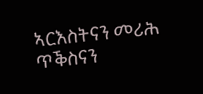ኣርእስትናን መሪሕ ጥቕስናን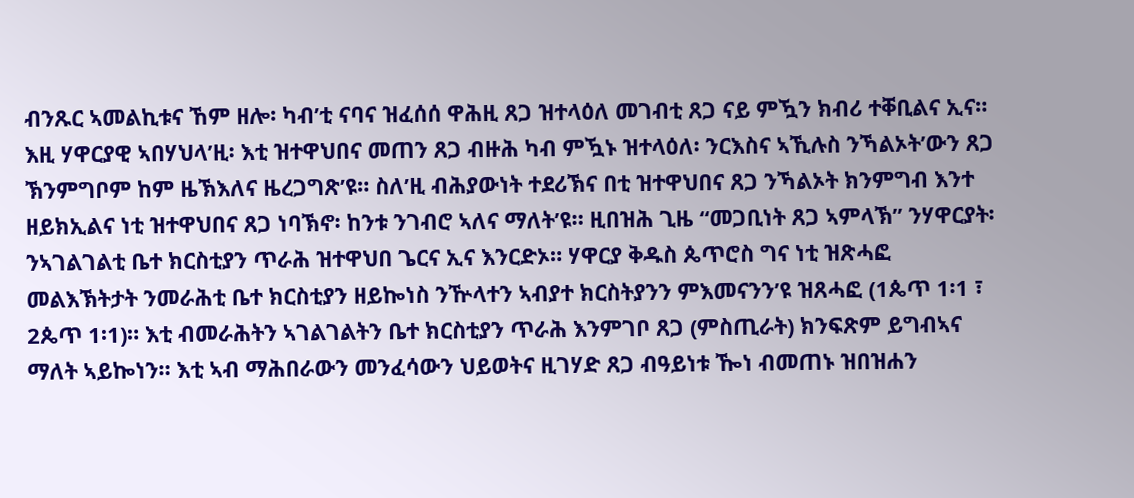ብንጹር ኣመልኪቱና ኸም ዘሎ፡ ካብ’ቲ ናባና ዝፈሰሰ ዋሕዚ ጸጋ ዝተላዕለ መገብቲ ጸጋ ናይ ምዃን ክብሪ ተቐቢልና ኢና። እዚ ሃዋርያዊ ኣበሃህላ’ዚ፡ እቲ ዝተዋህበና መጠን ጸጋ ብዙሕ ካብ ምዃኑ ዝተላዕለ፡ ንርእስና ኣኺሉስ ንኻልኦት’ውን ጸጋ ኽንምግቦም ከም ዜኽእለና ዜረጋግጽ’ዩ። ስለ’ዚ ብሕያውነት ተደሪኽና በቲ ዝተዋህበና ጸጋ ንኻልኦት ክንምግብ እንተ ዘይክኢልና ነቲ ዝተዋህበና ጸጋ ነባኽኖ፡ ከንቱ ንገብሮ ኣለና ማለት’ዩ። ዚበዝሕ ጊዜ “መጋቢነት ጸጋ ኣምላኽ” ንሃዋርያት፡ ንኣገልገልቲ ቤተ ክርስቲያን ጥራሕ ዝተዋህበ ጌርና ኢና እንርድኦ። ሃዋርያ ቅዱስ ጴጥሮስ ግና ነቲ ዝጽሓፎ መልእኽትታት ንመራሕቲ ቤተ ክርስቲያን ዘይኰነስ ንዅላተን ኣብያተ ክርስትያንን ምእመናንን’ዩ ዝጸሓፎ (1ጴጥ 1፡1 ፣ 2ጴጥ 1፡1)። እቲ ብመራሕትን ኣገልገልትን ቤተ ክርስቲያን ጥራሕ እንምገቦ ጸጋ (ምስጢራት) ክንፍጽም ይግብኣና ማለት ኣይኰነን። እቲ ኣብ ማሕበራውን መንፈሳውን ህይወትና ዚገሃድ ጸጋ ብዓይነቱ ዀነ ብመጠኑ ዝበዝሐን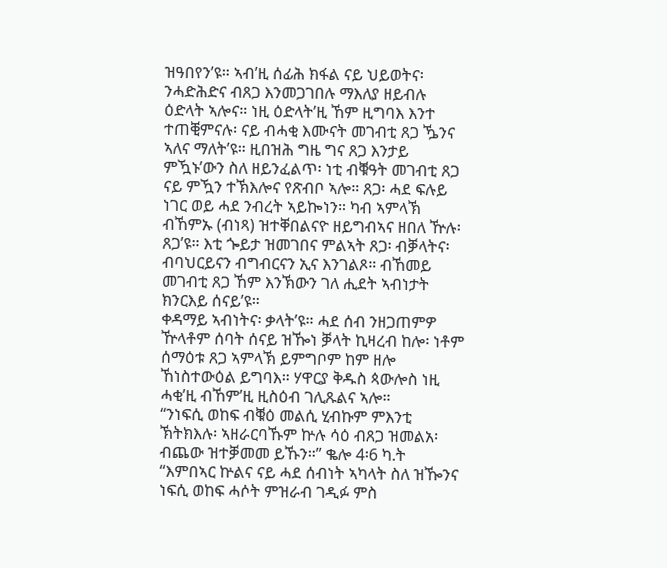ዝዓበየን’ዩ። ኣብ’ዚ ሰፊሕ ክፋል ናይ ህይወትና፡ ንሓድሕድና ብጸጋ እንመጋገበሉ ማእለያ ዘይብሉ ዕድላት ኣሎና። ነዚ ዕድላት’ዚ ኸም ዚግባእ እንተ ተጠቒምናሉ፡ ናይ ብሓቂ እሙናት መገብቲ ጸጋ ዄንና ኣለና ማለት’ዩ። ዚበዝሕ ግዜ ግና ጸጋ እንታይ ምዃኑ’ውን ስለ ዘይንፈልጥ፡ ነቲ ብቑዓት መገብቲ ጸጋ ናይ ምዃን ተኽእሎና የጽብቦ ኣሎ። ጸጋ፡ ሓደ ፍሉይ ነገር ወይ ሓደ ንብረት ኣይኰነን። ካብ ኣምላኽ ብኸምኡ (ብነጻ) ዝተቐበልናዮ ዘይግብኣና ዘበለ ዅሉ፡ ጸጋ’ዩ። እቲ ጐይታ ዝመገበና ምልኣት ጸጋ፡ ብቓላትና፡ ብባህርይናን ብግብርናን ኢና እንገልጾ። ብኸመይ መገብቲ ጸጋ ኸም እንኽውን ገለ ሒደት ኣብነታት ክንርእይ ሰናይ’ዩ።
ቀዳማይ ኣብነትና፡ ቃላት’ዩ። ሓደ ሰብ ንዘጋጠምዎ ዅላቶም ሰባት ሰናይ ዝዀነ ቓላት ኪዛረብ ከሎ፡ ነቶም ሰማዕቱ ጸጋ ኣምላኽ ይምግቦም ከም ዘሎ ኸነስተውዕል ይግባእ። ሃዋርያ ቅዱስ ጳውሎስ ነዚ ሓቂ’ዚ ብኸም’ዚ ዚስዕብ ገሊጹልና ኣሎ።
“ንነፍሲ ወከፍ ብቑዕ መልሲ ሂብኩም ምእንቲ ኽትክእሉ፡ ኣዘራርባኹም ኵሉ ሳዕ ብጸጋ ዝመልአ፡ ብጨው ዝተቓመመ ይኹን።” ቈሎ 4፡6 ካ.ት
“እምበኣር ኵልና ናይ ሓደ ሰብነት ኣካላት ስለ ዝዀንና ነፍሲ ወከፍ ሓሶት ምዝራብ ገዲፉ ምስ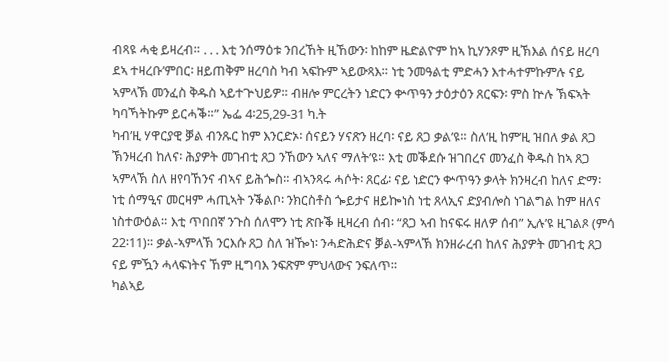ብጻዩ ሓቂ ይዛረብ። . . . እቲ ንሰማዕቱ ንበረኸት ዚኸውን፡ ከከም ዜድልዮም ከኣ ኪሃንጾም ዚኽእል ሰናይ ዘረባ ደኣ ተዛረቡ’ምበር፡ ዘይጠቅም ዘረባስ ካብ ኣፍኩም ኣይውጻእ። ነቲ ንመዓልቲ ምድሓን እተሓተምኩምሉ ናይ ኣምላኽ መንፈስ ቅዱስ ኣይተጕህይዎ። ብዘሎ ምርረትን ነድርን ቍጥዓን ታዕታዕን ጸርፍን፡ ምስ ኵሉ ኽፍኣት ካባኻትኩም ይርሓቕ።” ኤፌ 4፡25,29-31 ካ.ት
ካብ’ዚ ሃዋርያዊ ቓል ብንጹር ከም እንርድኦ፡ ሰናይን ሃናጽን ዘረባ፡ ናይ ጸጋ ቃል’ዩ። ስለ’ዚ ከም’ዚ ዝበለ ቃል ጸጋ ኽንዛረብ ከለና፡ ሕያዎት መገብቲ ጸጋ ንኸውን ኣለና ማለት’ዩ። እቲ መቕደሱ ዝገበረና መንፈስ ቅዱስ ከኣ ጸጋ ኣምላኽ ስለ ዘየባኸንና ብኣና ይሕጐስ። ብኣንጻሩ ሓሶት፡ ጸርፊ፡ ናይ ነድርን ቍጥዓን ቃላት ክንዛረብ ከለና ድማ፡ ነቲ ሰማዒና መርዛም ሓጢኣት ንቕልቦ፡ ንክርስቶስ ጐይታና ዘይኰነስ ነቲ ጸላኢና ድያብሎስ ነገልግል ከም ዘለና ነስተውዕል። እቲ ጥበበኛ ንጉስ ሰለሞን ነቲ ጽቡቕ ዚዛረብ ሰብ፡ “ጸጋ ኣብ ከናፍሩ ዘለዎ ሰብ” ኢሉ’ዩ ዚገልጾ (ምሳ 22፡11)። ቃል-ኣምላኽ ንርእሱ ጸጋ ስለ ዝዀነ፡ ንሓድሕድና ቓል-ኣምላኽ ክንዘራረብ ከለና ሕያዎት መገብቲ ጸጋ ናይ ምዃን ሓላፍነትና ኸም ዚግባእ ንፍጽም ምህላውና ንፍለጥ።
ካልኣይ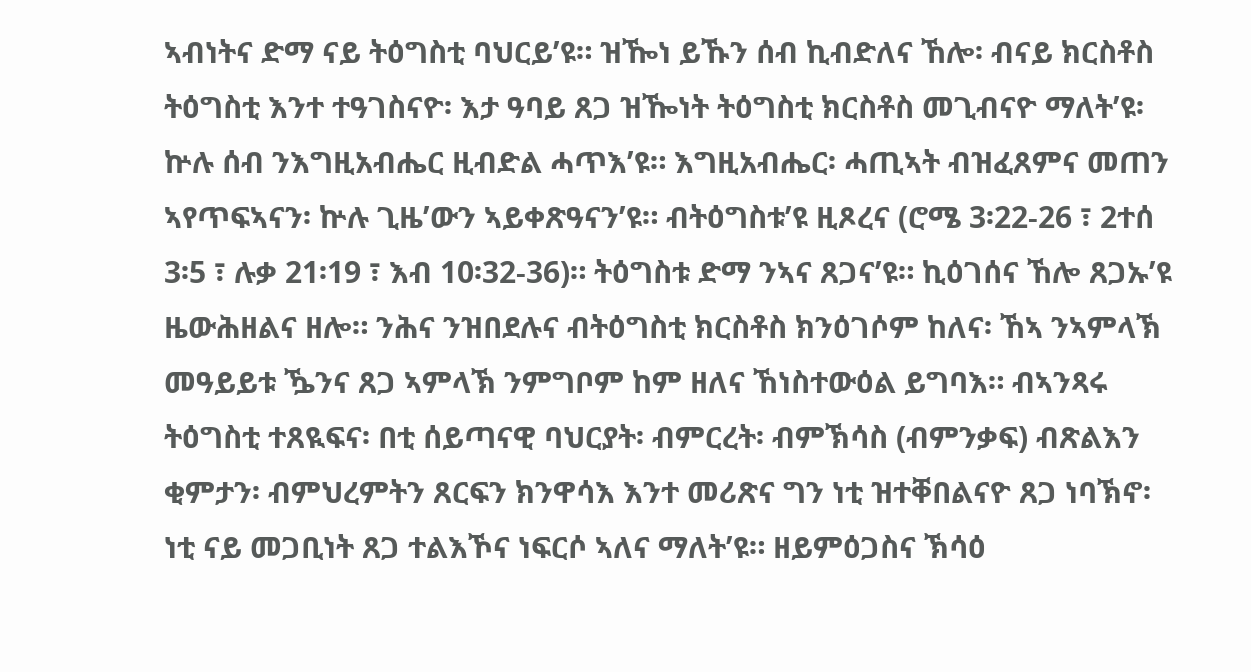ኣብነትና ድማ ናይ ትዕግስቲ ባህርይ’ዩ። ዝዀነ ይኹን ሰብ ኪብድለና ኸሎ፡ ብናይ ክርስቶስ ትዕግስቲ እንተ ተዓገስናዮ፡ እታ ዓባይ ጸጋ ዝዀነት ትዕግስቲ ክርስቶስ መጊብናዮ ማለት’ዩ፡ ኵሉ ሰብ ንእግዚአብሔር ዚብድል ሓጥእ’ዩ። እግዚአብሔር፡ ሓጢኣት ብዝፈጸምና መጠን ኣየጥፍኣናን፡ ኵሉ ጊዜ’ውን ኣይቀጽዓናን’ዩ። ብትዕግስቱ’ዩ ዚጾረና (ሮሜ 3፡22-26 ፣ 2ተሰ 3፡5 ፣ ሉቃ 21፡19 ፣ እብ 10፡32-36)። ትዕግስቱ ድማ ንኣና ጸጋና’ዩ። ኪዕገሰና ኸሎ ጸጋኡ’ዩ ዜውሕዘልና ዘሎ። ንሕና ንዝበደሉና ብትዕግስቲ ክርስቶስ ክንዕገሶም ከለና፡ ኸኣ ንኣምላኽ መዓይይቱ ዄንና ጸጋ ኣምላኽ ንምግቦም ከም ዘለና ኸነስተውዕል ይግባእ። ብኣንጻሩ ትዕግስቲ ተጸዪፍና፡ በቲ ሰይጣናዊ ባህርያት፡ ብምርረት፡ ብምኽሳስ (ብምንቃፍ) ብጽልእን ቂምታን፡ ብምህረምትን ጸርፍን ክንዋሳእ እንተ መሪጽና ግን ነቲ ዝተቐበልናዮ ጸጋ ነባኽኖ፡ ነቲ ናይ መጋቢነት ጸጋ ተልእኾና ነፍርሶ ኣለና ማለት’ዩ። ዘይምዕጋስና ኽሳዕ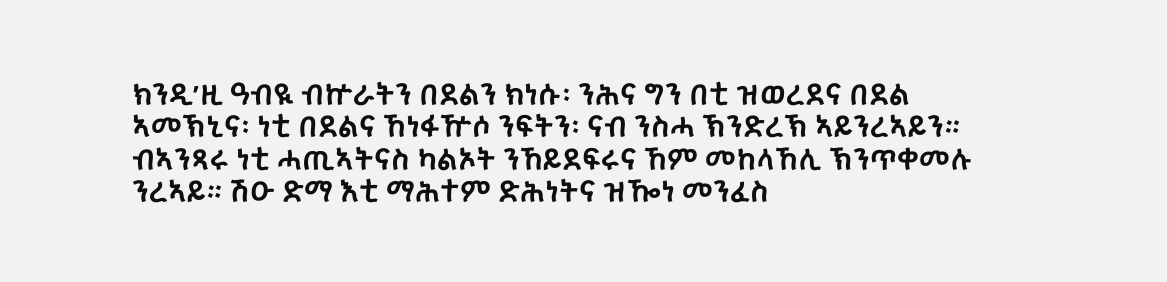ክንዲ’ዚ ዓብዪ ብኵራትን በደልን ክነሱ፡ ንሕና ግን በቲ ዝወረደና በደል ኣመኽኒና፡ ነቲ በደልና ኸነፋዅሶ ንፍትን፡ ናብ ንስሓ ኽንድረኽ ኣይንረኣይን። ብኣንጻሩ ነቲ ሓጢኣትናስ ካልኦት ንኸይደፍሩና ኸም መከላኸሊ ኽንጥቀመሉ ንረኣይ። ሽዑ ድማ እቲ ማሕተም ድሕነትና ዝዀነ መንፈስ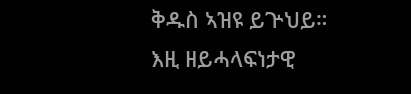ቅዱስ ኣዝዩ ይጕህይ። እዚ ዘይሓላፍነታዊ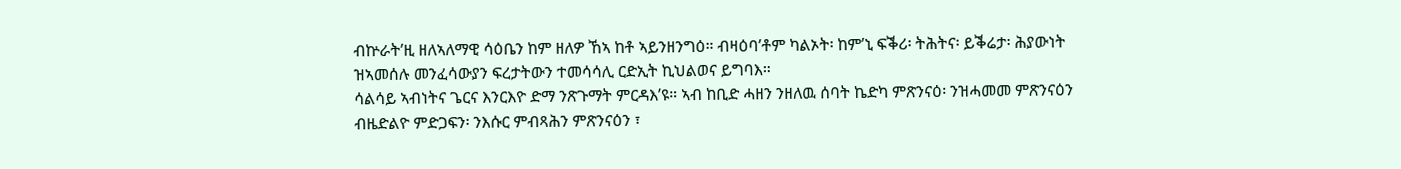ብኵራት’ዚ ዘለኣለማዊ ሳዕቤን ከም ዘለዎ ኸኣ ከቶ ኣይንዘንግዕ። ብዛዕባ’ቶም ካልኦት፡ ከም’ኒ ፍቕሪ፡ ትሕትና፡ ይቕሬታ፡ ሕያውነት ዝኣመሰሉ መንፈሳውያን ፍረታትውን ተመሳሳሊ ርድኢት ኪህልወና ይግባእ።
ሳልሳይ ኣብነትና ጌርና እንርእዮ ድማ ንጽጉማት ምርዳእ’ዩ። ኣብ ከቢድ ሓዘን ንዘለዉ ሰባት ኬድካ ምጽንናዕ፡ ንዝሓመመ ምጽንናዕን ብዜድልዮ ምድጋፍን፡ ንእሱር ምብጻሕን ምጽንናዕን ፣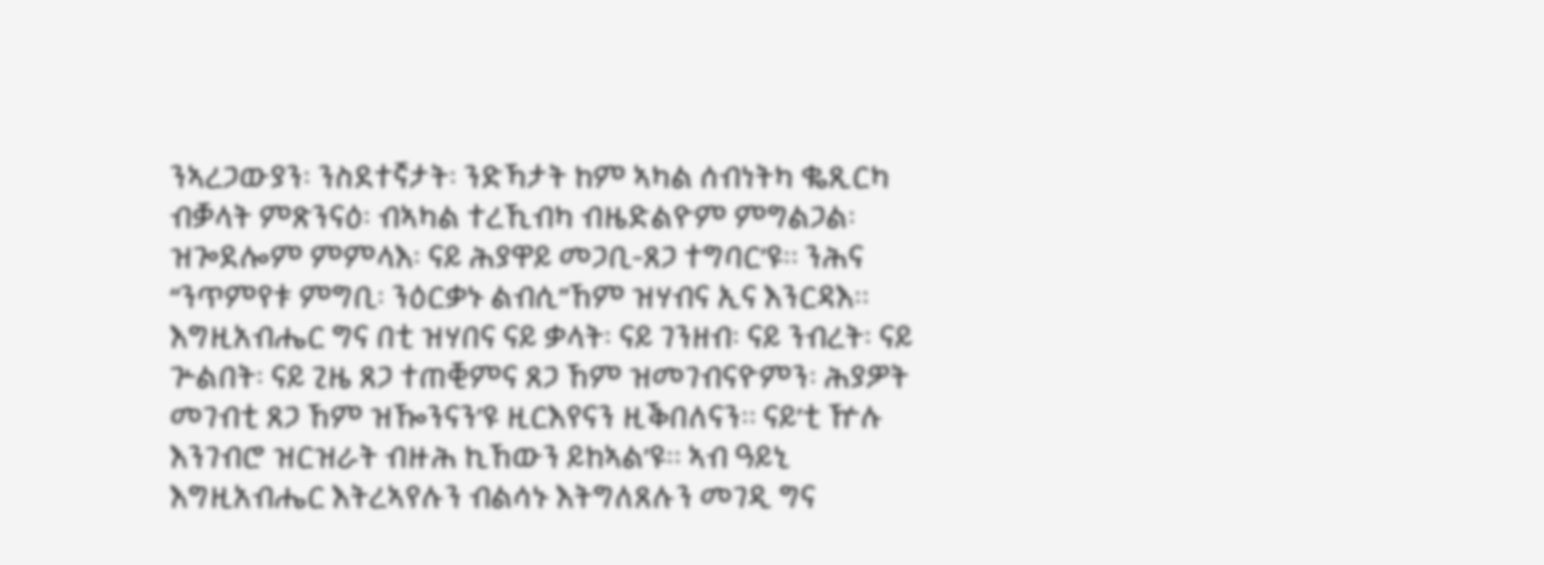ንኣረጋውያን፡ ንስደተኛታት፡ ንድኻታት ከም ኣካል ሰብነትካ ቈጺርካ ብቓላት ምጽንናዕ፡ ብኣካል ተረኺብካ ብዜድልዮም ምግልጋል፡ ዝጐደሎም ምምላእ፡ ናይ ሕያዋይ መጋቢ-ጸጋ ተግባር’ዩ። ንሕና “ንጥምየቱ ምግቢ፡ ንዕርቃኑ ልብሲ”ኸም ዝሃብና ኢና እንርዳእ። እግዚአብሔር ግና በቲ ዝሃበና ናይ ቃላት፡ ናይ ገንዘብ፡ ናይ ንብረት፡ ናይ ጕልበት፡ ናይ ጊዜ ጸጋ ተጠቒምና ጸጋ ኸም ዝመገብናዮምን፡ ሕያዎት መገብቲ ጸጋ ኸም ዝዀንናን’ዩ ዚርእየናን ዚቕበለናን። ናይ’ቲ ዅሉ እንገብሮ ዝርዝራት ብዙሕ ኪኸውን ይከኣል’ዩ። ኣብ ዓይኒ እግዚአብሔር እትረኣየሉን ብልሳኑ እትግለጸሉን መገዲ ግና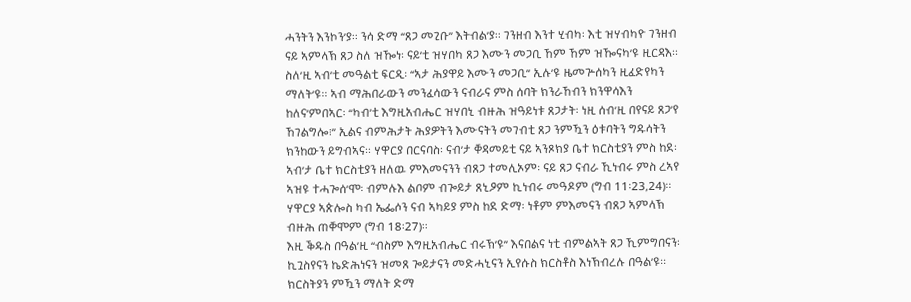ሓንትን እንኮን’ያ። ንሳ ድማ “ጸጋ መጊቡ” እትብል’ያ። ገንዘብ እንተ ሂብካ፡ እቲ ዝሃብካዮ ገንዘብ ናይ ኣምላኽ ጸጋ ስለ ዝዀነ፡ ናይ’ቲ ዝሃበካ ጸጋ እሙን መጋቢ ኸም ኸም ዝዀናካ’ዩ ዚርዳእ። ስለ’ዚ ኣብ’ቲ መዓልቲ ፍርዲ፡ “ኣታ ሕያዋይ እሙን መጋቢ” ኢሉ’ዩ ዜመጕሰካን ዚፈድየካን ማለት’ዩ። ኣብ ማሕበራውን መንፈሳውን ናብራና ምስ ሰባት ክንራኸብን ክንዋሳእን ከለና’ምበኣር፡ “ካብ’ቲ እግዚአብሔር ዝሃበኒ ብዙሕ ዝዓይነቱ ጸጋታት፡ ነዚ ሰብ’ዚ በየናይ ጸጋ’የ ኸገልግሎ፧” ኢልና ብምሕታት ሕያዎትን እሙናትን መገብቲ ጸጋ ንምዃን ዕቱባትን ግዱሳትን ክንከውን ይግብኣና። ሃዋርያ በርናባስ፡ ናብ’ታ ቐዳመይቲ ናይ ኣንጾክያ ቤተ ክርስቲያን ምስ ከደ፡ ኣብ’ታ ቤተ ክርስቲያን ዘለዉ ምእመናንን ብጸጋ ተመሊኦም፡ ናይ ጸጋ ናብራ ኺነብሩ ምስ ረኣየ ኣዝዩ ተሓጐሰ’ሞ፡ ብምሉእ ልቦም ብጐይታ ጸኒዖም ኪነብሩ መዓዶም (ግብ 11፡23,24)። ሃዋርያ ኣጵሎስ ካብ ኤፌሶን ናብ ኣካይያ ምስ ከደ ድማ፡ ነቶም ምእመናን ብጸጋ ኣምላኽ ብዙሕ ጠቐሞም (ግብ 18፡27)።
እዚ ቕዱስ በዓል’ዚ “ብስም እግዚአብሔር ብሩኽ’ዩ” እናበልና ነቲ ብምልኣት ጸጋ ኺምግበናን፡ ኪጓስየናን ኬድሕነናን ዝመጸ ጐይታናን መድሓኒናን ኢየሱስ ክርስቶስ እነኽብረሉ በዓል’ዩ። ክርስትያን ምዃን ማለት ድማ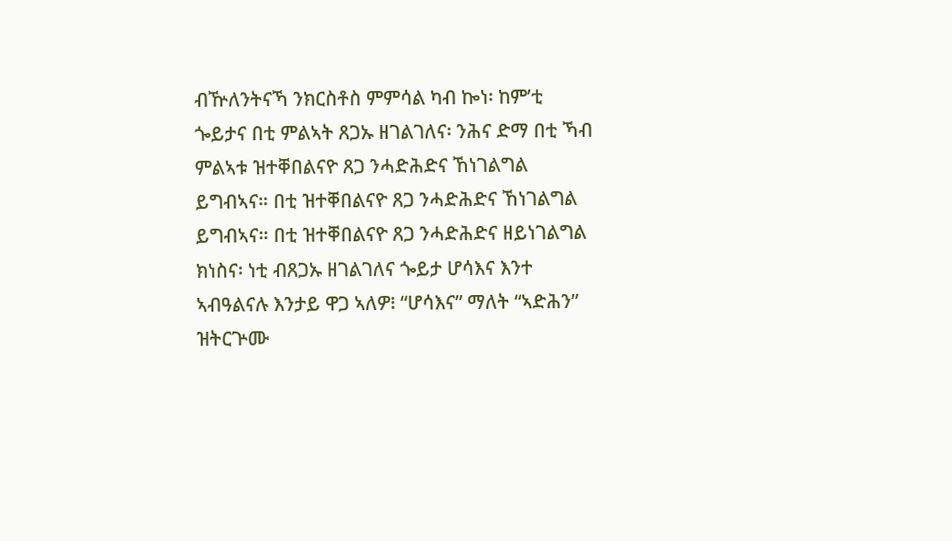ብዅለንትናኻ ንክርስቶስ ምምሳል ካብ ኰነ፡ ከም’ቲ ጐይታና በቲ ምልኣት ጸጋኡ ዘገልገለና፡ ንሕና ድማ በቲ ኻብ ምልኣቱ ዝተቐበልናዮ ጸጋ ንሓድሕድና ኸነገልግል ይግብኣና። በቲ ዝተቐበልናዮ ጸጋ ንሓድሕድና ኸነገልግል ይግብኣና። በቲ ዝተቐበልናዮ ጸጋ ንሓድሕድና ዘይነገልግል ክነስና፡ ነቲ ብጸጋኡ ዘገልገለና ጐይታ ሆሳእና እንተ ኣብዓልናሉ እንታይ ዋጋ ኣለዎ፧ “ሆሳእና” ማለት “ኣድሕን” ዝትርጕሙ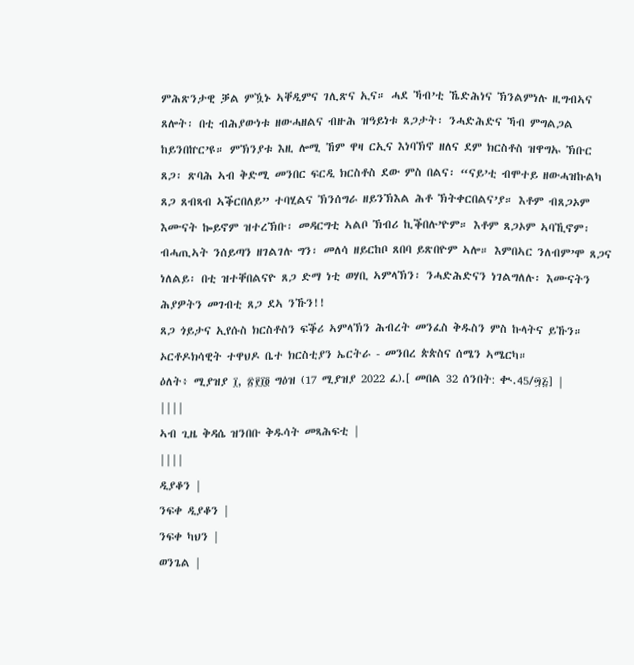ምሕጽንታዊ ቓል ምዃኑ ኣቐዲምና ገሊጽና ኢና። ሓደ ኻብ’ቲ ኼድሕነና ኽንልምነሉ ዚግብኣና ጸሎት፡ በቲ ብሕያውነቱ ዘውሓዘልና ብዙሕ ዝዓይነቱ ጸጋታት፡ ንሓድሕድና ኻብ ምግልጋል ከይንበኵር’ዩ። ምኽንያቱ እዚ ሎሚ ኸም ዋዛ ርኢና እነባኽኖ ዘለና ደም ክርስቶስ ዝዋግኡ ኽቡር ጸጋ፡ ጽባሕ ኣብ ቅድሚ መንበር ፍርዲ ክርስቶስ ደው ምስ በልና፡ “ናይ’ቲ ብሞተይ ዘውሓዝኩልካ ጸጋ ጸብጻብ ኣቕርበለይ” ተባሂልና ኽንሰግራ ዘይንኽእል ሕቶ ኽትቀርበልና’ያ። እቶም ብጸጋኦም እሙናት ኰይኖም ዝተረኽቡ፡ መዳርግቲ ኣልቦ ኽብሪ ኪቕበሉ’ዮም። እቶም ጸጋኦም ኣባኺኖም፡ ብሓጢኣት ንሰይጣን ዘገልገሉ ግን፡ መለሳ ዘይርከቦ ጸበባ ይጽበዮም ኣሎ። እምበኣር ንለብም’ሞ ጸጋና ነለልይ፡ በቲ ዝተቐበልናዮ ጸጋ ድማ ነቲ ወሃቢ ኣምላኽን፡ ንሓድሕድናን ነገልግለሉ፡ እሙናትን ሕያዎትን መገብቲ ጸጋ ደኣ ንኹን!!
ጸጋ ጎይታና ኢየሱስ ክርስቶስን ፍቕሪ ኣምላኽን ሕብረት መንፈስ ቅዱስን ምስ ኩላትና ይኹን።
ኦርቶዶክሳዊት ተዋህዶ ቤተ ክርስቲያን ኤርትራ - መንበረ ጵጵስና ሰሜን ኣሜርካ።
ዕለት፥ ሚያዝያ ፲, ፳፻፲፬ ግዕዝ (17 ሚያዝያ 2022 ፈ).[ መበል 32 ሰንበት: ቊ.45/፵፭] |
||||
ኣብ ጊዜ ቅዳሴ ዝንበቡ ቅዱሳት መጻሕፍቲ |
||||
ዲያቆን |
ንፍቀ ዲያቆን |
ንፍቀ ካህን |
ወንጌል |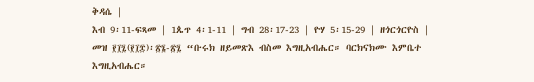ቅዳሴ |
እብ 9፡11-ፍጻመ | 1ጴጥ 4፡1-11 | ግብ 28፡17-23 | ዮሃ 5፡15-29 | ዘጎርጎርዮስ |
መዝ ፻፲፯(፻፲፰)፡፳፮-፳፯ “ቡሩክ ዘይመጽእ ብስመ እግዚአብሔር። ባርክናክሙ እምቤተ እግዚአብሔር።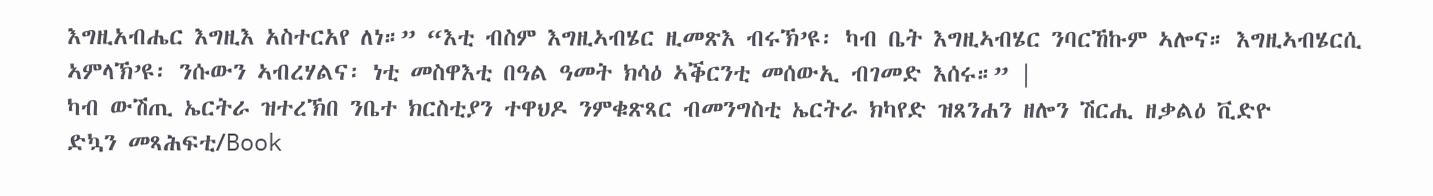እግዚአብሔር እግዚእ አስተርአየ ለነ።” “እቲ ብስም እግዚኣብሄር ዚመጽእ ብሩኽ’ዩ፡ ካብ ቤት እግዚኣብሄር ንባርኸኩም ኣሎና። እግዚኣብሄርሲ ኣምላኽ’ዩ፡ ንሱውን ኣብረሃልና፡ ነቲ መስዋእቲ በዓል ዓመት ክሳዕ ኣቕርንቲ መሰውኢ ብገመድ እሰሩ።” |
ካብ ውሽጢ ኤርትራ ዝተረኽበ ንቤተ ክርስቲያን ተዋህዶ ንምቁጽጻር ብመንግስቲ ኤርትራ ክካየድ ዝጸንሐን ዘሎን ሽርሒ ዘቃልዕ ቪድዮ
ድኳን መጻሕፍቲ/Book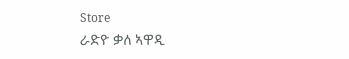Store
ራድዮ ቃለ ኣዋዲ